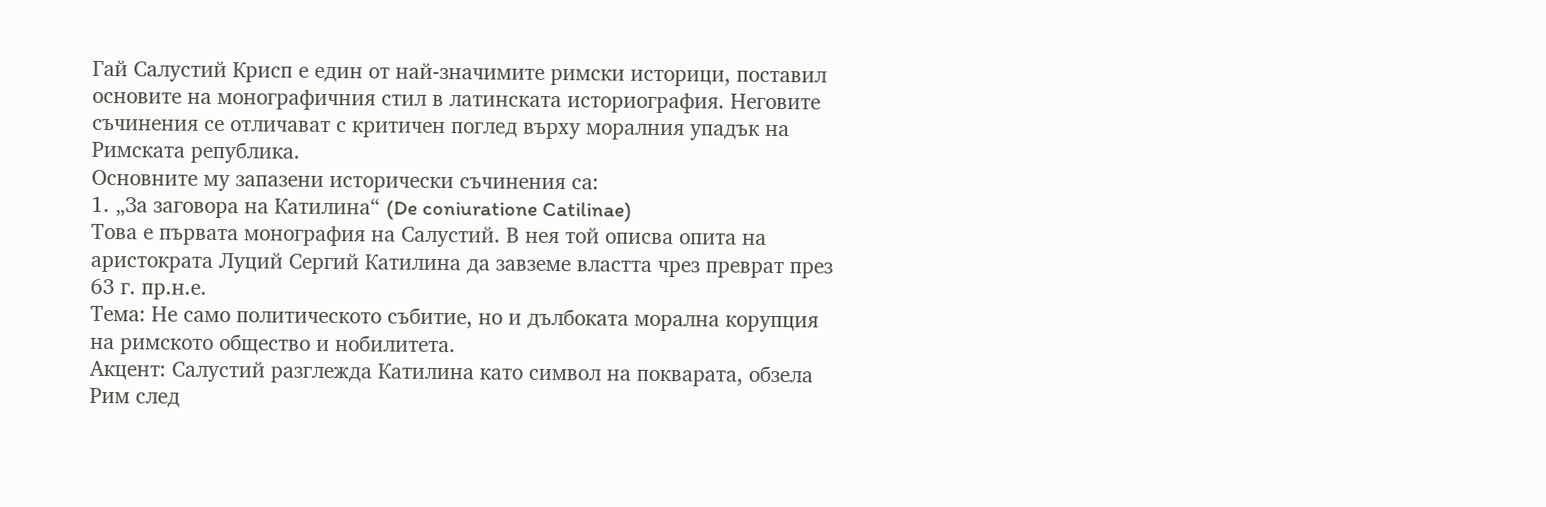Гай Салустий Крисп е един от най-значимите римски историци, поставил основите на монографичния стил в латинската историография. Неговите съчинения се отличават с критичен поглед върху моралния упадък на Римската република.
Основните му запазени исторически съчинения са:
1. „За заговора на Катилина“ (De coniuratione Catilinae)
Това е първата монография на Салустий. В нея той описва опита на аристократа Луций Сергий Катилина да завземе властта чрез преврат през 63 г. пр.н.е.
Тема: Не само политическото събитие, но и дълбоката морална корупция на римското общество и нобилитета.
Акцент: Салустий разглежда Катилина като символ на покварата, обзела Рим след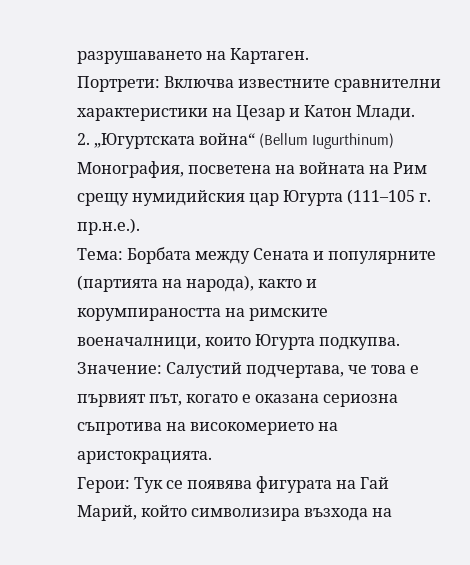разрушаването на Картаген.
Портрети: Включва известните сравнителни характеристики на Цезар и Катон Млади.
2. „Югуртската война“ (Bellum Iugurthinum)
Монография, посветена на войната на Рим срещу нумидийския цар Югурта (111–105 г. пр.н.е.).
Тема: Борбата между Сената и популярните (партията на народа), както и корумпираността на римските военачалници, които Югурта подкупва.
Значение: Салустий подчертава, че това е първият път, когато е оказана сериозна съпротива на високомерието на аристокрацията.
Герои: Тук се появява фигурата на Гай Марий, който символизира възхода на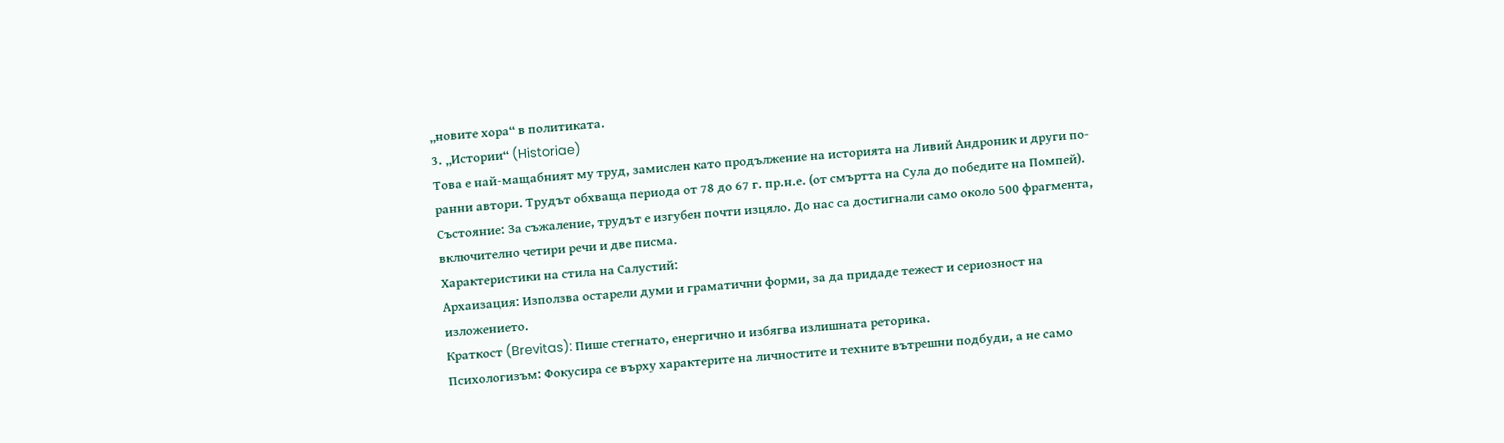„новите хора“ в политиката.
3. „Истории“ (Historiae)
Това е най-мащабният му труд, замислен като продължение на историята на Ливий Андроник и други по-ранни автори. Трудът обхваща периода от 78 до 67 г. пр.н.е. (от смъртта на Сула до победите на Помпей).
Състояние: За съжаление, трудът е изгубен почти изцяло. До нас са достигнали само около 500 фрагмента, включително четири речи и две писма.
Характеристики на стила на Салустий:
Архаизация: Използва остарели думи и граматични форми, за да придаде тежест и сериозност на изложението.
Краткост (Brevitas): Пише стегнато, енергично и избягва излишната реторика.
Психологизъм: Фокусира се върху характерите на личностите и техните вътрешни подбуди, а не само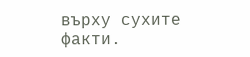върху сухите факти.